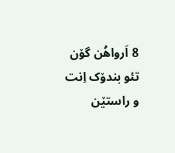8 اَرواهُن گۆن تئو بندۆک اِنت و راستێن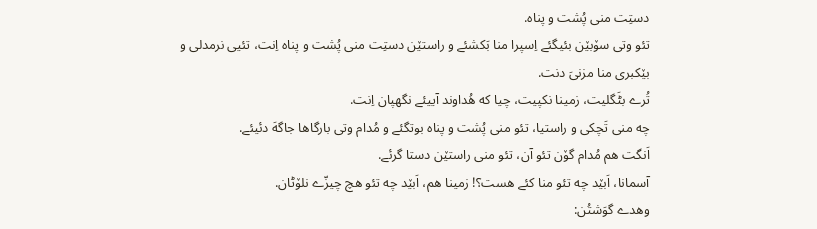دستِت منی پُشت و پناه.
تئو وتی سۆبێن بئیگئے اِسپرا منا بَکشئے و راستێن دستِت منی پُشت و پناه اِنت، تئیی نرمدلی و بێکبری منا مزنیَ دنت.
تُرے بٹَگلیت، زمینا نکپیت، چیا که هُداوند آییئے نگهپان اِنت.
چه منی تَچکی و راستیا، تئو منی پُشت و پناه بوتگئے و مُدام وتی بارگاها جاگهَ دئیئے.
اَنگت هم مُدام گۆن تئو آن، تئو منی راستێن دستا گرئے.
آسمانا، اَبێد چه تئو منا کئے هست؟! زمینا هم، اَبێد چه تئو هچ چیزّے نلۆٹان.
وهدے گوَشتُن: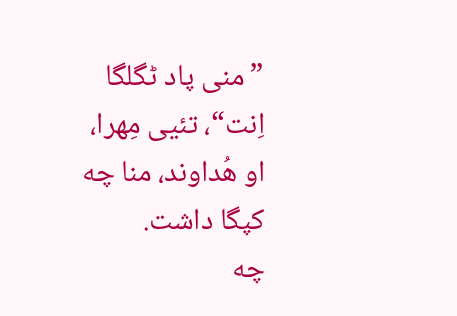”منی پاد ٹگلگا اِنت“، تئیی مِهرا، او هُداوند، منا چه کپگا داشت.
چه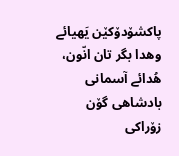پاکشۆدۆکێن یَهیائے وهدا بگر تان انّون، هُدائے آسمانی بادشاهی گۆن زۆراکی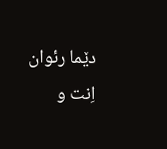دێما رئوان اِنت و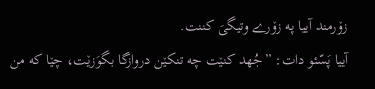زۆرمند آییا په زۆرے وتیگیَ کننت.
آییا پَسّئو دات: ”جُهد کنێت چه تنکێن دروازگا بگوَزێت، چێا که من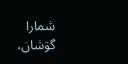شمارا گوَشان،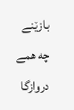بازێنے چه همے دروازگا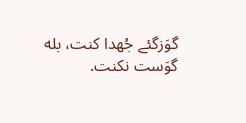گوَزگئے جُهدا کنت، بله گوَست نکنت.